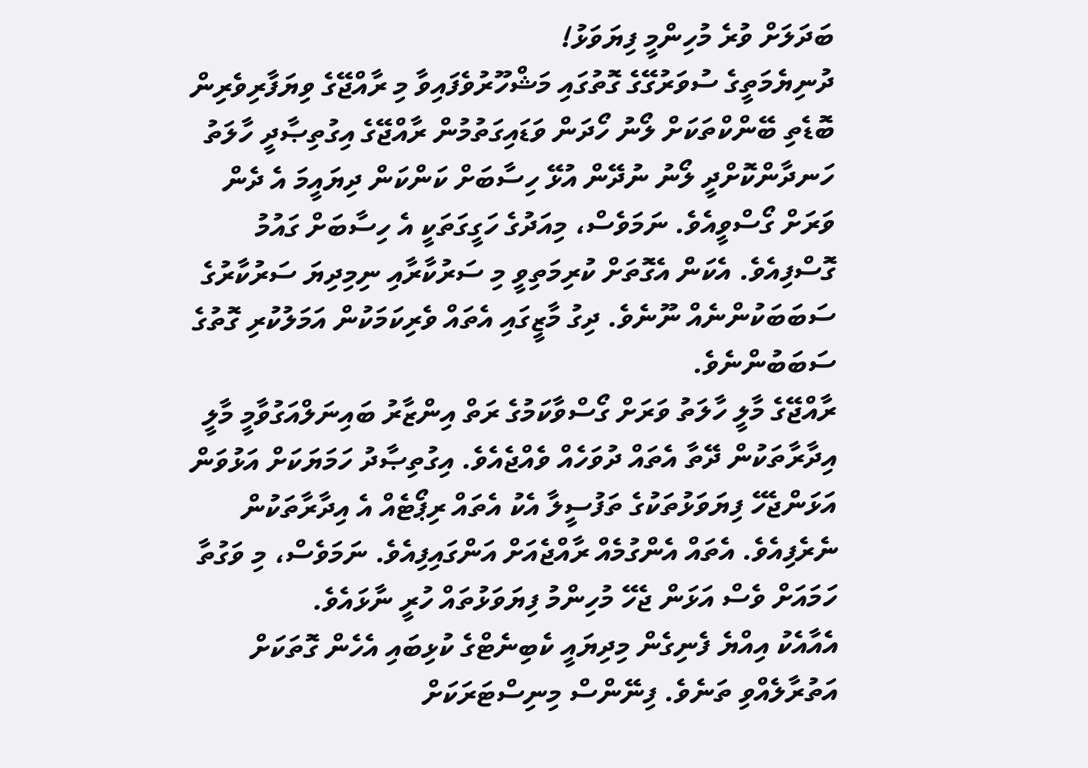ބަދަލަށް ވުރެ މުހިންމީ ފިޔަވަޅު!
ދުނިޔެމަތީގެ ސުވަރުގޭގެ ގޮތުގައި މަޝްހޫރުވެފައިވާ މި ރާއްޖޭގެ ވިޔަފާރިވެރިން ބޮޑެތި ބޭންކްތަކަށް ލޯނު ހޯދަން ވަޑައިގަތުމުން ރާއްޖޭގެ އިގުތިޞާދީ ހާލަތު ހަނދާންކޮށްދީ ލޯނު ނުދޭން އުޅޭ ހިސާބަށް ކަންކަން ދިޔައީމަ އެ ދެން ވަރަށް ގޯސްވީއެވެ. ނަމަވެސް، މިއަދުގެ ހަގީގަތަކީ އެ ހިސާބަށް ގައުމު ގޮސްފިއެވެ. އެކަން އެގޮތަށް ކުރިމަތިވީ މި ސަރުކާރާއި ނިމިދިޔަ ސަރުކާރުގެ ސަބަބަކުންނެއް ނޫނެވެ. ދިގު މާޒީގައި އެތައް ވެރިކަމަކުން އަމަލުކުރި ގޮތުގެ ސަބަބުންނެވެ.
ރާއްޖޭގެ މާލީ ހާލަތު ވަރަށް ގޯސްވާކަމުގެ ރަތް އިންޒާރު ބައިނަލްއަގުވާމީ މާލީ އިދާރާތަކުން ދޭތާ އެތައް ދުވަހެއް ވެއްޖެއެވެ. އިގުތިޞާދު ހަމަޔަކަށް އަޅުވަން އަޅަންޖެހޭ ފިޔަވަޅުތަކުގެ ތަފުސީލާ އެކު އެތައް ރިޕޯޓެއް އެ އިދާރާތަކުން ނެރެފިއެވެ. އެތައް އެންގުމެއް ރާއްޖެއަށް އަންގައިފިއެވެ. ނަމަވެސް، މި ވަގުތާ ހަމައަށް ވެސް އަޅަން ޖެހޭ މުހިންމު ފިޔަވަޅުތައް ހުރީ ނާޅައެވެ.
އެއާއެކު އިއްޔެ ފެނިގެން މިދިޔައީ ކެބިނެޓްގެ ކުޅިބައި އެހެން ގޮތަކަށް އަތުރާލެއްވި ތަނެވެ. ފިނޭންސް މިނިސްޓަރަކަށް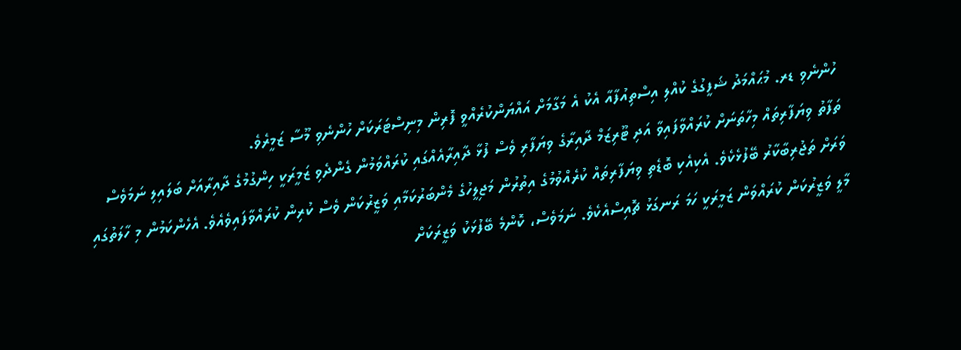ހުންނެވި ޑރ. މުޙައްމަދު ޝަފީގުގެ ކުއްލި އިސްތިއުފާއާ އެކު އެ މަގާމަށް އައްޔަންކުރެއްވީ ފޮރިން މިނިސްޓަރަކަށް ހުންނެވި މޫސާ ޒަމީރެވެ.
ތަފާތު ވިޔަފާރިތައް މިހާތަނަށް ކުރައްވާފައިވާ އަދި ޓޫރިޒަމް ދާއިރާގެ ވިޔަފާރި ވެސް ފުޅާ ދާއިރާއެއްގައި ކުރައްވަމުން ގެންދެވި ޒަމީރަކީ ހިންގުމުގެ ދާއިރާއަށް ބަލައިލި ނަމަވެސް ވަރަށް ތަޖުރިބާކާރު ބޭފުޅެކެވެ. އެކިއެކި ބޮޑެތި ވިޔަފާރިތައް ކުރެއްވުމުގެ އިތުރުން މަޖިލީހުގެ މެންބަރުކަމާއި ވަޒީރުކަން ވެސް ކުރިން ކުރައްވާފައިވެއެވެ. އެހެންކަމުން މި ހާލަތުގައި މާލީ ވަޒީރުކަން ކުރައްވަން ޒަމީރަކީ ހަމަ ރަނގަޅު ޗޮއިސްއެކެވެ. ނަމަވެސް، ކޮންމެ ބޭފުޅަކު ވަޒީރަކަށް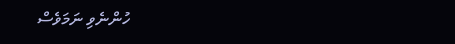ހުންނެވި ނަމަވެސް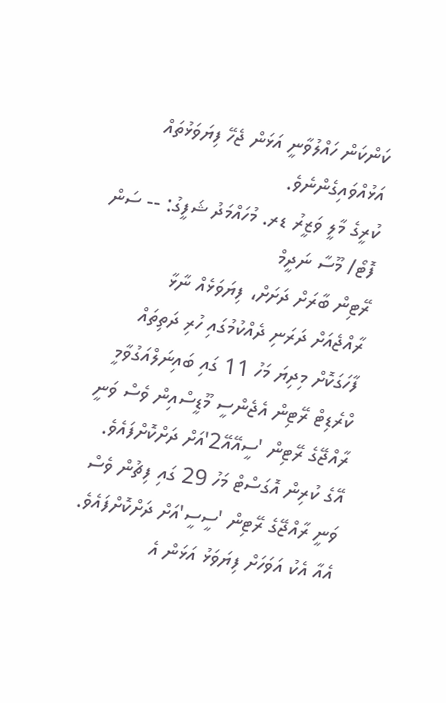ކަންކަން ހައްލުވާނީ އަޅަން ޖެހޭ ފިޔަވަޅުތައް އަޅުއްވައިގެންނެވެ.
ކުރީގެ މާލީ ވަޒީރު ޑރ. މުހައްމަދު ޝަފީގު: -- ސަން ފޮޓޯ/ މޫސާ ނަދީމް
ރޭޓިން ބާރަށް ދަށަށް، ފިޔަވަޅެއް ނާޅާ
ރާއްޖެއަށް ދަރަނި ދެއްކުމުގައި ހުރި ދަތިތައް ފާހަގަކޮށް މިދިޔަ މަހު 11 ގައި ބައިނަލްއަގުވާމީ ކްރެޑިޓް ރޭޓިން އެޖެންސީ މޫޑީސްއިން ވެސް ވަނީ ރާއްޖޭގެ ރޭޓިން 'ސީއޭއޭ2'އަށް ދަށްކޮށްފައެވެ. އޭގެ ކުރިން އޮގަސްޓް މަހު 29 ގައި ފިޗުން ވެސް ވަނީ ރާއްޖޭގެ ރޭޓިން 'ސީސީ'އަށް ދަށްކޮށްފައެވެ. އެއާ އެކު އަވަހަށް ފިޔަވަޅު އަޅަން އެ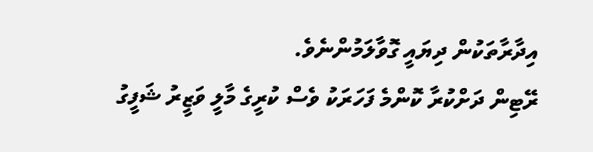އިދާރާތަކުން ދިޔައީ ގޮވާލަމުންނެވެ.
ރޭޓިން ދަށްކުރާ ކޮންމެ ފަހަރަކު ވެސް ކުރީގެ މާލީ ވަޒީރު ޝަފީގު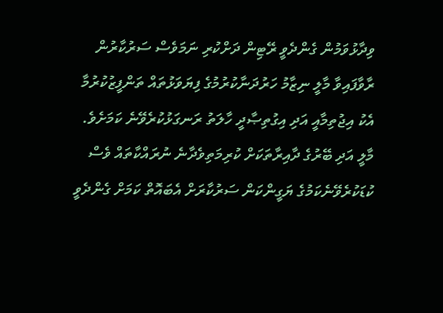ވިދާޅުވަމުން ގެންދެވީ ރޭޓިން ދަށްކުރި ނަމަވެސް ސަރުކާރުން ރާވާފައިވާ މާލީ ނިޒާމު ހަރުދަނާކުރުމުގެ ފިޔަވަޅުތައް ތަންފީޒުކުރުމާ އެކު އިޖުތިމާއީ އަދި އިގުތިޞާދީ ހާލަތު ރަނގަޅުކުރެވޭނެ ކަމަށެވެ. މާލީ އަދި ބޭރުގެ ދާއިރާތަކަށް ކުރިމަތިވެދާނެ ނުރައްކާތައް ވެސް ކުޑަކުރެވޭނެކަމުގެ ޔަގީންކަން ސަރުކާރަށް އެބައޮތް ކަމަށް ގެންދެވީ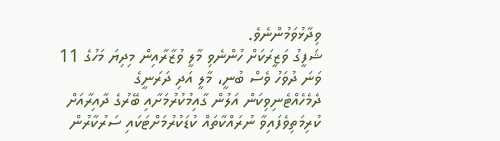ވިދާޅުވަމުންނެވެ.
ޝަފީގު ވަޒީރަކަށް ހުންނެވި މާލީ ވުޒާރާއިން މިދިޔަ މަހުގެ 11 ވަނަ ދުވަހު ވެސް ބުނީ، މާލީ އަދި ދަރަނީގެ ދެމެހެއްޓެނިވިކަން އަލުން ގާއިމުކުރުމަށާއި ބޭރުގެ ދާއިރާއަށް ކުރިމަތިވެފައިވާ ނުރައްކާތައް ކުޑަކުރުމަށްޓަކައި ސަރުކާރުން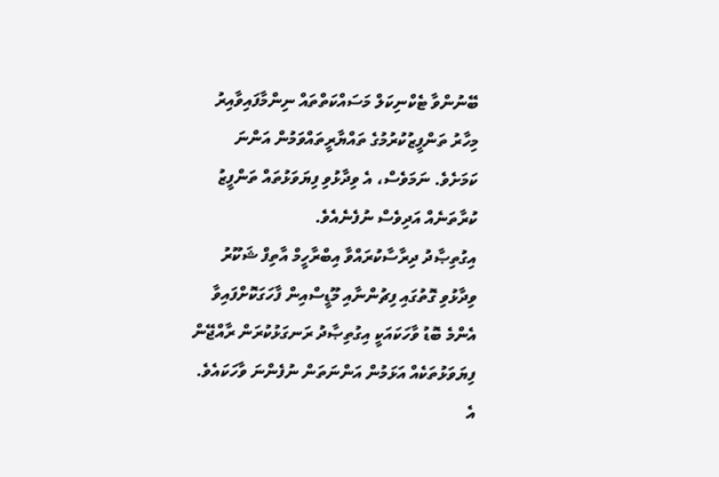ބޭނުންވާ ޓެކްނިކަލް މަސައްކަތްތައް ނިންމާފައިވާއިރު މިހާރު ތަންފީޒުކުރުމުގެ ތައްޔާރީތައްވަމުން އަންނަ ކަމަށެވެ. ނަމަވެސް، އެ ވިދާޅުވި ފިޔަވަޅުތައް ތަންފީޒު ކުރާތަނެއް އަދިވެސް ނުފެނެއެވެ.
އިގުތިޞާދު ދިރާސާކުރައްވާ އިބްރާހީމް އާތިފް ޝަކޫރު ވިދާޅުވި ގޮތުގައި ފިޗުންނާއި މޫޑީސްއިން ފާހަގަކޮށްފައިވާ އެންމެ ބޮޑު ވާހަކައަކީ އިގުތިޞާދު ރަނގަޅުކުރަން ރާއްޖޭން ފިޔަވަޅުތަކެއް އަޅަމުން އަންނަތަން ނުފެންނަ ވާހަކައެވެ. އެ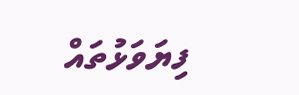ފިޔަވަޅުތައް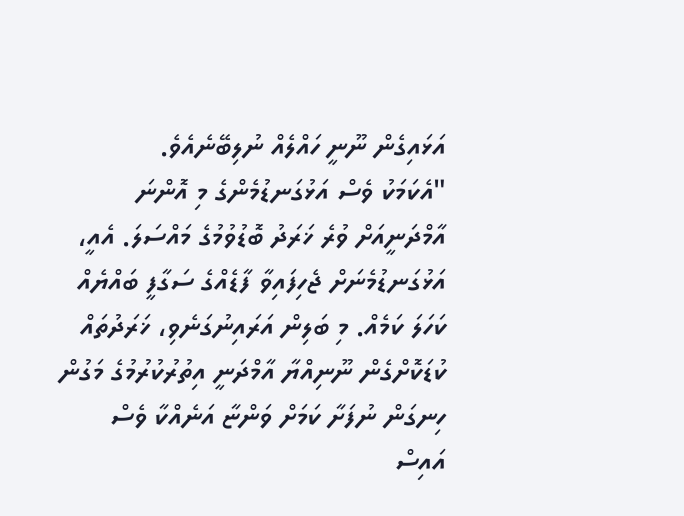އަޅައިގެން ނޫނީ ހައްލެއް ނުލިބޭނެއެވެ.
"އެކަމަކު ވެސް އަޅުގަނޑުމެންގެ މި އޮންނަ އާމްދަނީއަށް ވުރެ ޚަރަދު ބޮޑުވުމުގެ މައްސަލަ. އެއީ، އަޅުގަނޑުމެނަށް ޖެހިފައިވާ ފާޑެއްގެ ސަގާފީ ބައްޔެއް ކަހަލަ ކަމެއް. މި ބަލިން އަރައިނުގަނެވި، ޚަރަދުތައް ކުޑަކޮށްގެން ނޫނިއްޔާ އާމްދަނީ އިތުރުކުރުމުގެ މަގުން ހިނގަން ނުފަށާ ކަމަށް ވަންޏާ އަނެއްކާ ވެސް އައިސް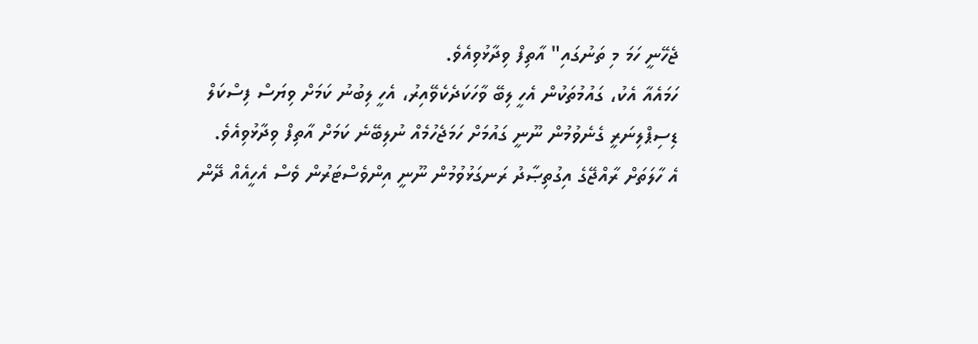ޖެހޭނީ ހަމަ މި ތަނުގައި" އާތިފް ވިދާޅުވިއެވެ.
ހަމައެއާ އެކު، ގައުމުތަކުން އެހީ ލިބޭ ވާހަކަދެކެވޭއިރު، އެހީ ލިބުނު ކަމަށް ވިޔަސް ފިސްކަލް ޑިސިޕްލިނަރީ ގެނެވުމުން ނޫނީ ގައުމަށް ހަމަޖެހުމެއް ނުލިބޭނެ ކަމަށް އާތިފް ވިދާޅުވިއެވެ.
އެ ހާލަތަށް ރާއްޖޭގެ އިގުތިޞާދު ރަނގަޅުވުމުން ނޫނީ އިންވެސްޓަރުން ވެސް އެހީއެއް ދޭން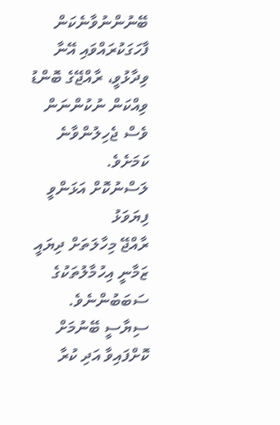ބޭނުންނުވާނެކަން ފާހަގަކުރައްވައި އޭނާ ވިދާޅުވީ، ރާއްޖޭގެ ބޮންޑު ވިއްކަން ނުކުންނަން ވެސް ޖެހިލުންވާނެ ކަމަށެވެ.
ލަސްނުކޮށް އަޅަންވީ ފިޔަވަޅު
ރާއްޖޭ މިހާލަތަށް ދިޔައީ ޒަމާނީ އިހުމާލުތަކުގެ ސަބަބުންނެވެ. ސިޔާސީ ބޭނުމަށް ކޮށްފައިވާ އަދި ކުރާ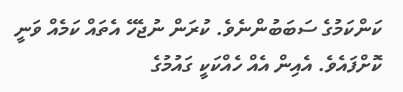ކަންކަމުގެ ސަބަބުންނެވެ. ކުރަން ނުޖެހޭ އެތައް ކަމެއް ވަނީ ކޮށްފައެވެ. އެއިން އެއް ހެއްކަކީ ގައުމުގެ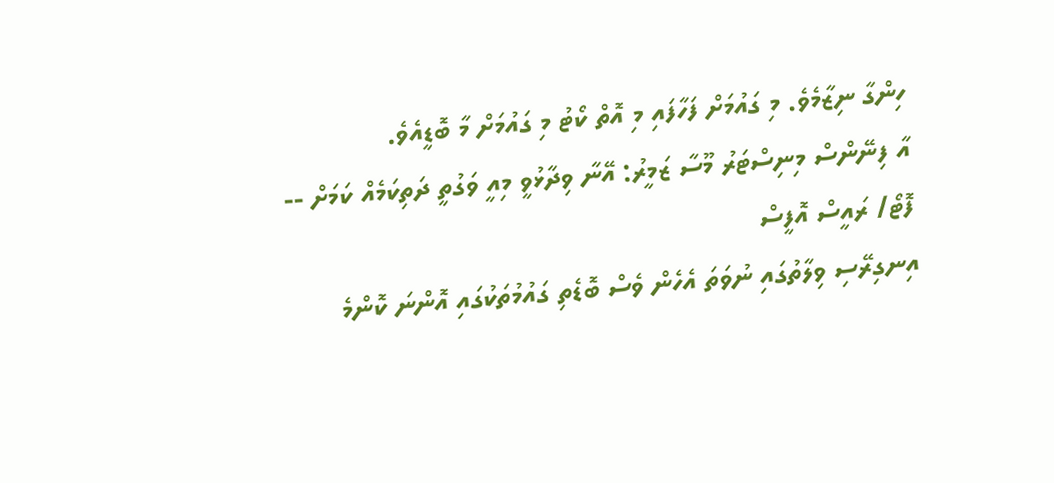ހިންގާ ނިޒާމެވެ. މި ގައުމަށް ފަހާފައި މި އޮތް ކޯޓު މި ގައުމަށް މާ ބޮޑީއެވެ.
އާ ފިނޭންސް މިނިސްޓަރު މޫސާ ޒަމީރު: އޭނާ ވިދާޅުވީ މިއީ ވަގުތީ ދަތިކަމެއް ކަމަށް -- ފޮޓޯ/ ރައީސް އޮފީސް
އިނގިރޭސި ވިލާތުގައި ނުވަތަ އެހެން ވެސް ބޮޑެތި ގައުމުތަކުގައި އޮންނަ ކޮންމެ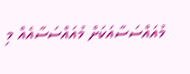މުއައްސަސާއަކަށް މުއައްސަސާއެއް މި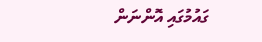ގައުމުގައި އޮންނަން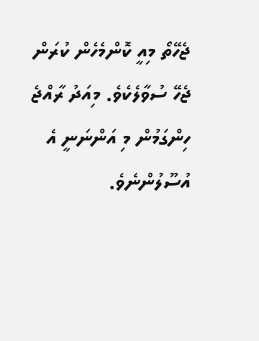ޖެހޭތޯ މިއީ ކޮންމެހެން ކުރަން ޖެހޭ ސުވާލެކެވެ. މިއަދު ރާއްޖެ ހިންގަމުން މި އަންނަނީ އެ އުސޫލުންނެވެ.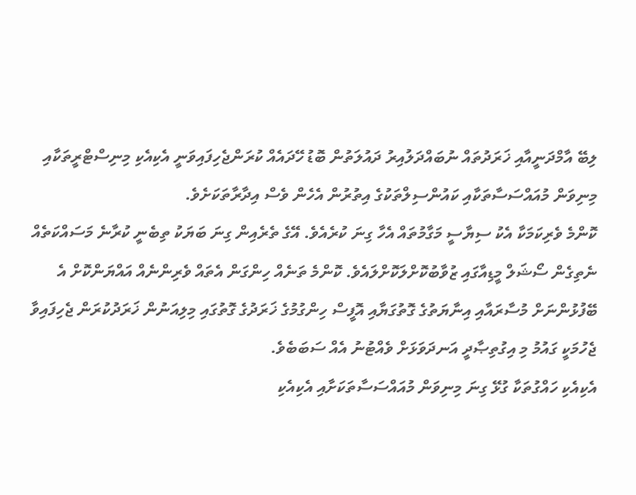ލިބޭ އާމްދަނީއާއި ޚަރަދުތައް ނުބައްދަލުއިރު ދައުލަތުން ބޮޑު ހޭދައެއް ކުރަންޖެހިފައިވަނީ އެކިއެކި މިނިސްޓްރީތަކާއި މިނިވަން މުއައްސަސާތަކާއި ކައުންސިލްތަކުގެ އިތުރުން އެހެން ވެސް އިދާރާތަކަށެވެ.
ކޮންމެ ވެރިކަމަކާ އެކު ސިޔާސީ މަގާމުތައް އެހާ ގިނަ ކުރެއެވެ. އޭގެ ތެރެއިން ގިނަ ބަޔަކު ތިބެނީ ކުރާނެ މަސައްކަތެއް ނެތިގެން ސޯޝަލް މީޑިއާގައި ޒުވާބުކޮށްލަކޮށްލައެވެ. ކޮންމެ ތަނެއް ހިންގަން އެތައް ވެރިންނެއް އައްޔަންކޮށް އެ ބޭފުޅުންނަށް މުސާރައާއި އިނާޔަތުގެ ގޮތުގަޔާއި އޮފީސް ހިންގުމުގެ ޚަރަދުގެ ގޮތުގައި މިލިއަނުން ޚަރަދުކުރަން ޖެހިފައިވާ ޖެހުމަކީ ގައުމު މި އިގުތިޞާދީ އަނދަވަޅަށް ވެއްޓުނު އެއް ސަބަބެވެ.
އެކިއެކި ހައްގުތަކާ ގުޅޭ ގިނަ މިނިވަން މުއައްސަސާތަކަށާއި އެކިއެކި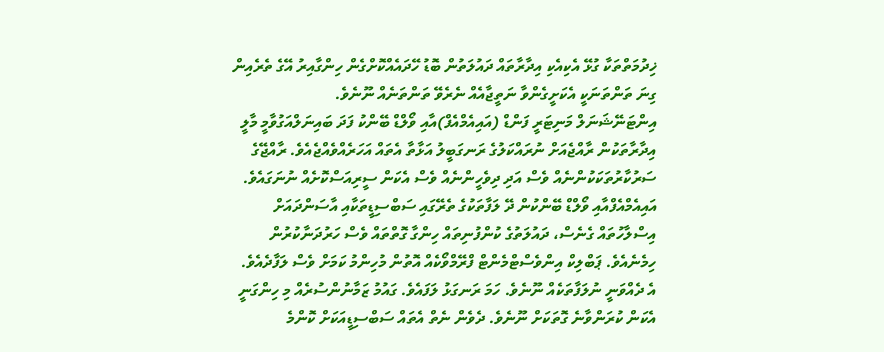ޚިދުމަތްތަކާ ގުޅޭ އެކިއެކި އިދާރާތައް ދައުލަތުން ބޮޑު ހޭދައެއްކޮށްގެން ހިންގާއިރު އޭގެ ތެރެއިން ގިނަ ތަންތަނަކީ އެކަށީގެންވާ ނަތީޖާއެއް ނެރެވޭ ތަންތަނެއް ނޫނެވެ.
އިންޓަނޭޝަނަލް މަނިޓަރީ ފަންޑް (އައިއެމްއެފް)އާއި ވޯލްޑް ބޭންކު ފަދަ ބައިނަލްއަގުވާމީ މާލީ އިދާރާތަކުން ރާއްޖެއަށް ނުރައްކަލުގެ ރަނގަބީލު އަޅާތާ އެތައް އަހަރެއްވެއްޖެއެވެ. ރާއްޖޭގެ ސަރުކާރުތަކަކުންނެއް ވެސް އަދި ދިވެހީންނެއް ވެސް އެކަން ސީރިއަސްކޮށެއް ނުނަގައެވެ. އައިއެމްއެފްއާއި ވޯލްޑް ބޭންކުން ދޭ ލަފާތަކުގެ ތެރޭގައި ސަބްސިޑީތަކާއި އާސަންދައަށް އިސްލާހުތައް ގެނެސް، ދައުލަތުގެ ކުންފުނިތައް ހިންގާ ގޮތްތައް ވެސް ހަރުދަނާކުރުން ހިމެނެއެވެ. ޕަބްލިކް އިންވެސްޓްމެންޓް ފްރޭމްވޯކެއް އޮތުން މުހިންމު ކަމަށް ވެސް ލަފާދެއެވެ.
އެ ދެއްވަނީ ނުލަފާތަކެއް ނޫނެވެ. ހަމަ ރަނގަޅު ލަފައެވެ. ގައުމު ޒަމާނުންސުރެއް މި ހިންގަނީ އެކަން ކުރަންވާނެ ގޮތަކަށް ނޫނެވެ. ދެވެން ނެތް އެތައް ސަބްސިޑީއަކަށް ކޮންމެ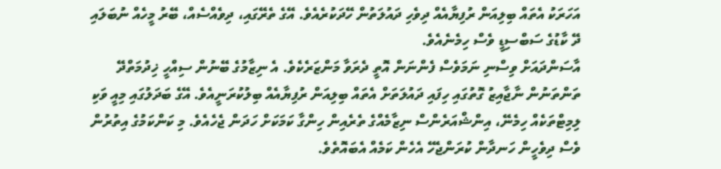އަހަރަކު އެތައް ބިލިއަން ރުފިޔާއެއް ދިވެހި ދައުލަތުން ހޭދަކުރެއެވެ. އޭގެ ތެރޭގައި، ދިވެއްސެއް، ބޭރު މީހެއް ނުބަލައި ދޭ ކާޑުގެ ސަބްސިޑީ ވެސް ހިމެނެއެވެ.
އާސަންދައަށް ވިސްނި ނަމަވެސް ފެންނަން އޮތީ ދެރަވާ މަންޒަރެކެވެ. އެ ނިޒާމުގެ ބޭނުން ސިއްހީ ޚިދުމަތްދޭ ތަންތަނުން ނާޖާއިޒު ގޮތުގައި ހިފައި ދައުލަތަށް އެތައް ބިލިއަން ރުފިޔާއެއް ބިލުކުރަނީއެވެ. އޭގެ ބަދަލުގައި މިއީ ވަކި ލިމިޓްތަކެއް ހިމެނޭ، އިންޝްއަރެންސް ނިޒާމެއްގެ ތެރެއިން ހިންގާ ކަމަކަށް ހަދަން ޖެހެއެވެ. މި ކަންކަމުގެ އިތުރުން ވެސް ދިވެހީން ހަނދާން ކުރަންޖެހޭ އެހެން ކަމެއް އެބައޮތެވެ.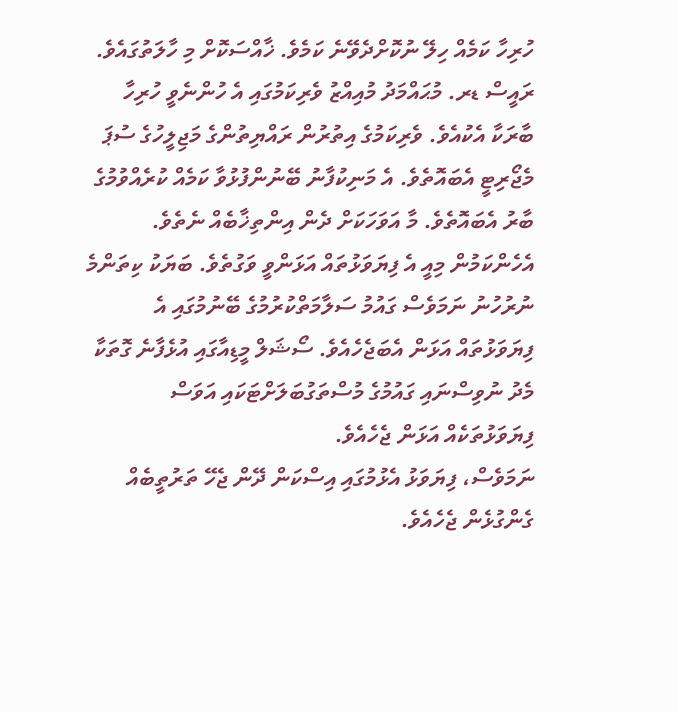ހުރިހާ ކަމެއް ހިލޭ ނުކޮށްދެވޭނެ ކަމެވެ. ޚާއްސަކޮށް މި ހާލަތުގައެވެ.
ރައީސް ޑރ. މުޙައްމަދު މުއިއްޒު ވެރިކަމުގައި އެ ހުންނެވީ ހުރިހާ ބާރަކާ އެކުއެވެ. ވެރިކަމުގެ އިތުރުން ރައްޔިތުންގެ މަޖިލީހުގެ ސުޕަ މެޖޯރިޓީ އެބައޮތެވެ. އެ މަނިކުފާނު ބޭނުންފުޅުވާ ކަމެއް ކުރެއްވުމުގެ ބާރު އެބައޮތެވެ. މާ އަވަހަކަށް ދެން އިންތިޚާބެއް ނެތެވެ. އެހެންކަމުން މިއީ އެ ފިޔަވަޅުތައް އަޅަންވީ ވަގުތެވެ. ބަޔަކު ކިތަންމެ ނުރުހުނު ނަމަވެސް ގައުމު ސަލާމަތްކުރުމުގެ ބޭނުމުގައި އެ ފިޔަވަޅުތައް އަޅަން އެބަޖެހެއެވެ. ސޯޝަލް މީޑިއާގައި އުޅެފާނެ ގޮތަކާ މެދު ނުވިސްނައި ގައުމުގެ މުސްތަގުބަލަށްޓަކައި އަވަސް ފިޔަވަޅުތަކެއް އަޅަން ޖެހެއެވެ.
ނަމަވެސް، ފިޔަވަޅު އެޅުމުގައި އިސްކަން ދޭން ޖެހޭ ތަރުތީބެއް ގެންގުޅެން ޖެހެއެވެ.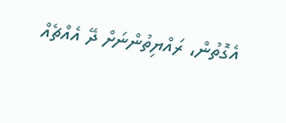އެގޮތުން، ރައްޔިތުންނަށް ދޭ އެއްޗެއް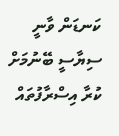ކަނޑަން ވާނީ ސިޔާސީ ބޭނުމަށް ކުރާ އިސްރާފުތައް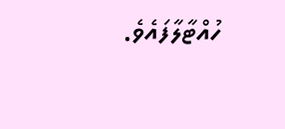ހުއްޓާލާފައެވެ.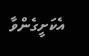އެކަށީގެންވާ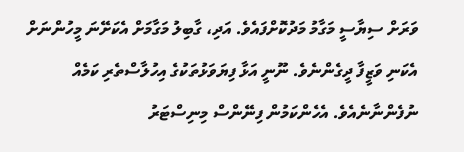ވަރަށް ސިޔާސީ މަގާމު މަދުކޮށްފައެވެ. އަދި، ގާބިލު މަގާމަށް އެކަށޭނަ މީހުންނަށް އެކަނި ވަޒީފާ ދީގެންނެވެ. ނޫނީ އަޅާ ފިޔަވަޅުތަކުގެ އިހުލާސްތެރި ކަމެއް ނުފެންނާނެއެވެ. އެހެންކަމުން ފިނޭންސް މިނިސްޓަރު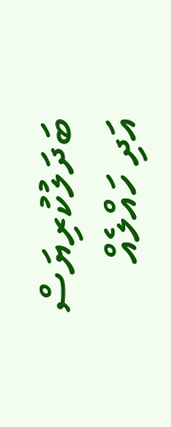ބަދަލުކުރިޔަސް އަދި ހައްލެއް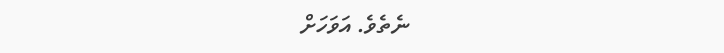ނެތެވެ. އަވަހަށް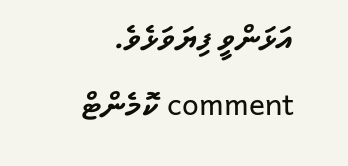އަޅަންވީ ފިޔަވަޅެވެ.
comment ކޮމެންޓް